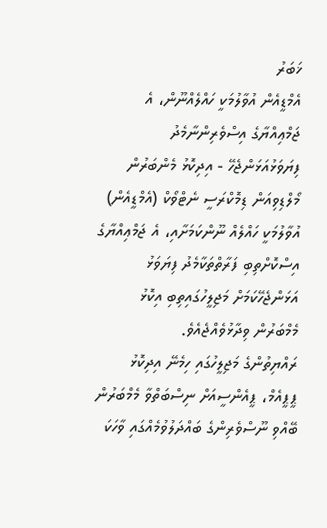ޚަބަރު
އެމްޑީއެން އުވާލުމަކީ ހައްލެއްނޫން، އެ ޖަމްޢިއްޔާގެ އިސްވެރިންނާމެދު ފިޔަވަޅުއަޅަންޖެހޭ - އިދިކޮޅު މެންބަރުން
މޯލްޑިވިއަން ޑިމޮކްރަސީ ނެޓްވޯކް (އެމްޑީއެން) އުވާލުމަކީ ހައްލެއް ނޫންކަމަށާއި، އެ ޖަމްޢިއްޔާގެ އިސްކޮށްތިބި ފަރާތްތަކާމެދު ފިޔަވަޅު އަޅަންޖެހޭކަމަށް މަޖިލީހުގައިތިބި އިކޮޅު މެމްބަރުން ވިދާޅުވެއްޖެއެވެ.
ރައްޔިތުންގެ މަޖިލީހުގައި ހިމެނޭ އިދިކޮޅު ޕީޕީއެމް، ޕީއެންސީއަށް ނިސްބަތްވާ މެމްބަރުން ބޭއްވި ނޫސްވެރިންގެ ބައްދަލުވުމެއްގައި ވާހަކަ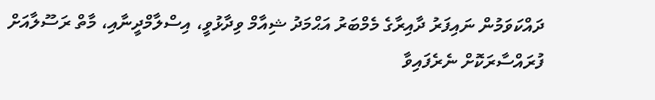ދައްކަވަމުން ނައިފަރު ދާއިރާގެ މެމްބަރު އަޙްމަދު ޝިއާމް ވިދާޅުވީ، އިސްލާމްދީނާއި، މާތް ރަސޫލާއަށް ފުރައްސާރަކޮށް ނެރެފައިވާ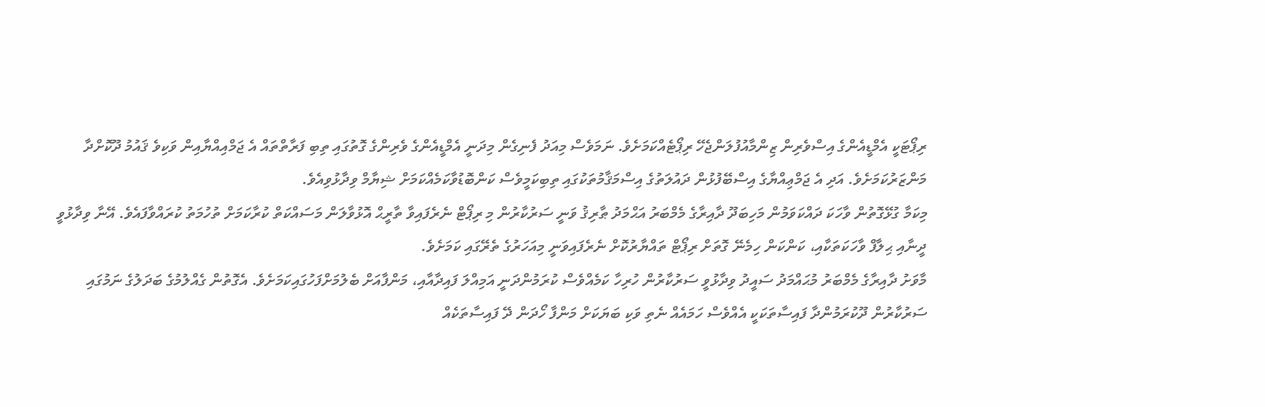ރިޕޯޓަކީ އެމްޑީއެންގެ އިސްވެރިން ޒިންމާއުފުލަންޖެހޭ ރިޕޯޓެއްކަމަށެވެ. ނަމަވެސް މިއަދު ފެނިގެން މިދަނީ އެމްޑީއެންގެ ވެރިންގެ ގޮތުގައި ތިބި ފަރާތްތައް އެ ޖަމްއިއްޔާއިން ވަކިވެ ޤައުމު ދޫކޮށްދާ މަންޒަރުކަމަށެވެ. އަދި އެ ޖަމްޢިއްޔާގެ އިސްބޭފުޅުން ދައުލަތުގެ އިސްމަޤާމުތަކުގައި ތިބިކަމީވެސް ކަންބޮޑުވާކަމެއްކަމަށް ޝިޔާމް ވިދާޅުވިއެވެ.
މިކަމާ ގުޅޭގޮތުން ވާހަކަ ދައްކަވަމުން މަހިބަދޫ ދާއިރާގެ މެމްބަރު އަޙްމަދު ޠާރިޤު ވަނީ ސަރުކާރުން މި ރިޕޯޓް ނެރެފައިވާ ތާރީޙް އޮޅުވާލަން މަސައްކަތް ކުރާކަމަށް ތުހުމަތު ކުރައްވާފައެވެ. އޭނާ ވިދާޅުވީ ދީނާއި ޙިލާފް ވާހަކަތަކާއި، ކަންކަން ހިމެނޭ ގޮތަށް ރިޕޯޓް ތައްޔާރުކޮށް ނެރެފައިވަނީ މިއަހަރުގެ ތެރޭގައި ކަމަށެވެ.
މާވަށު ދާއިރާގެ މެމްބަރު މުޙައްމަދު ސައީދު ވިދާޅުވީ ސަރުކާރުން ހުރިހާ ކަމެއްވެސް ކުރަމުންދަނީ އަމިއްލަ ފައިދާއާއި، މަންފާއަށް ބެލުމަށްފަހުގައިކަމަށެވެ. އެގޮތުން ގެއްލުމުގެ ބަދަލުގެ ނަމުގައި ސަރުކާރުން ދޫކުރަމުންދާ ފައިސާތަކަކީ އެއްވެސް ހަމައެއް ނެތި ވަކި ބަޔަކަށް މަންފާ ހޯދަން ދޭ ފައިސާތަކެއް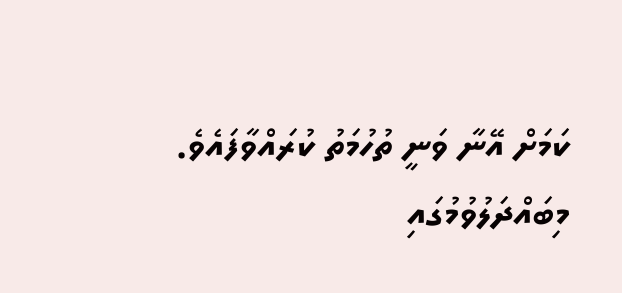ކަމަށް އޭނާ ވަނީ ތުހުމަތު ކުރައްވާފައެވެ.
މިބައްދަލުވުމުގައި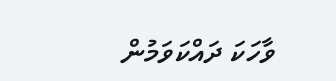ވާހަކަ ދައްކަވަމުން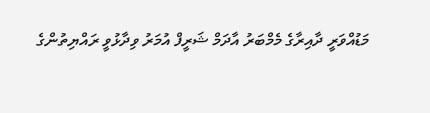މަޑުއްވަރީ ދާއިރާގެ މެމްބަރު އާދަމް ޝަރީފް އުމަރު ވިދާޅުވީ ރައްޔިތުންގެ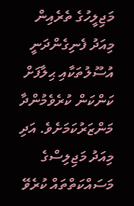މަޖިލީހުގެ ތެރެއިން މިއަދު ފެނިގެންދަނީ އުސޫލުތަކާއި ޙިލާފަށް ކަންކަން ކުރެވެމުންދާ މަންޒަރުކަމަށެވެ. އަދި މިއަދު މަޖިލިސްގެ މަސައްކަތްތައް ކުރެވޭ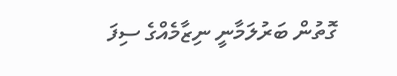ގޮތުން ބަރުލަމާނީ ނިޒާމެއްގެ ސިފަ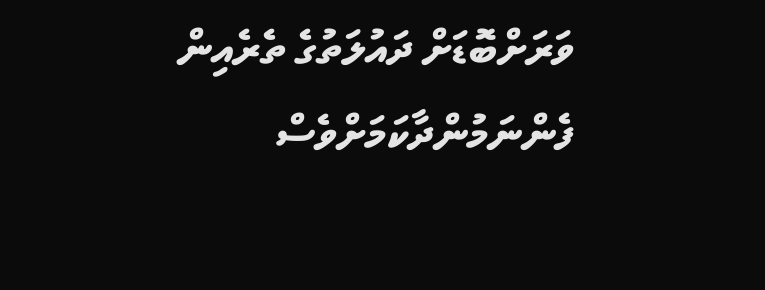ވަރަށްބޮޑަށް ދައުލަތުގެ ތެރެއިން ފެންނަމުންދާކަމަށްވެސް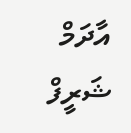އާދަމް ޝަރީފް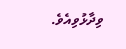ވިދާޅުވިއެވެ.